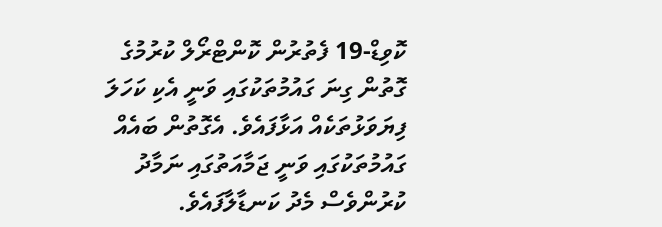ކޮވިޑް-19 ފެތުރުން ކޮންޓްރޯލް ކުރުމުގެ ގޮތުން ގިނަ ގައުމުތަކުގައި ވަނީ އެކި ކަހަލަ ފިޔަވަޅުތަކެއް އަޅާފައެވެ. އެގޮތުން ބައެއް ގައުމުތަކުގައި ވަނީ ޖަމާއަތުގައި ނަމާދު ކުރުންވެސް މެދު ކަނޑާލާފައެވެ.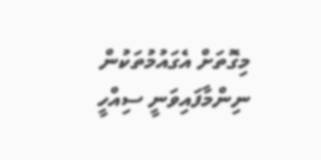މިގޮތަށް އެގައުމުތަކުން ނިންމާފައިވަނީ ސިއްހީ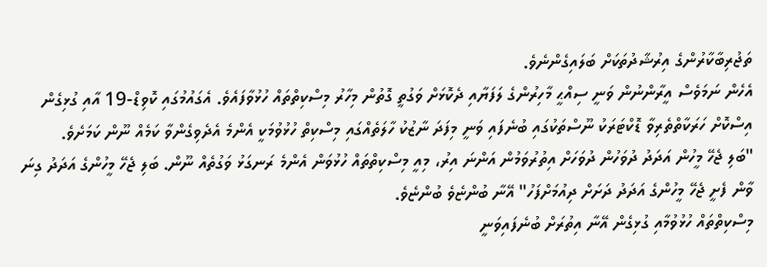ތަޖުރިބާކާރުންގެ އިރުޝާދުތަކަށް ބަލައިގެންނެވެ.
އެހެން ނަމަވެސް އީރާންނުން ވަނީ ސިއްޙީ މާހިރުންގެ ލަފަޔާއި ދެކޮޅަށް ވަގުތީ ގޮތުން މިހާރު މިސްކިތްތައް ހުޅުވާފައެވެ. އެގައުމުގައި ކޮވިޑް-19 އާއި ގުޅިގެން އިސްކޮށް ހަރަކާތްތެރިވާ ޑޮކްޓަރަކު ނޫސްތަކުގައި ބުނެފައި ވަނީ މިފަދަ ނާޒުކު ހާލަތެއްގައި މިސްކިތް ހުޅުވުމަކީ އެންމެ އެދެވިގެންވާ ކަމެއް ނޫން ކަމަށެވެ.
"ބަލި ޖެހޭ މީހުން އަދަދު ދުވަހުން ދުވަހަށް އިތުރުވަމުން އަންނަ އިރު، މިއީ މިސްކިތްތައް ހުޅުވަން އެންމެ ރަނގަޅު ވަގުތެއް ނޫން. ބަލި ޖެހޭ މީހުންގެ އަދަދު ގިނަ ވާން ފެށީ ޖެހޭ މީހުންގެ އަދަދު ދަށަށް ދިއުމަށްފަހު" އޭނާ ބުންޏެވެ ބުންޏެވެ.
މިސްކިތްތައް ހުޅުވުމާއި ގުޅިގެން އޭނާ އިތުރަށް ބުނެފައިވަނީ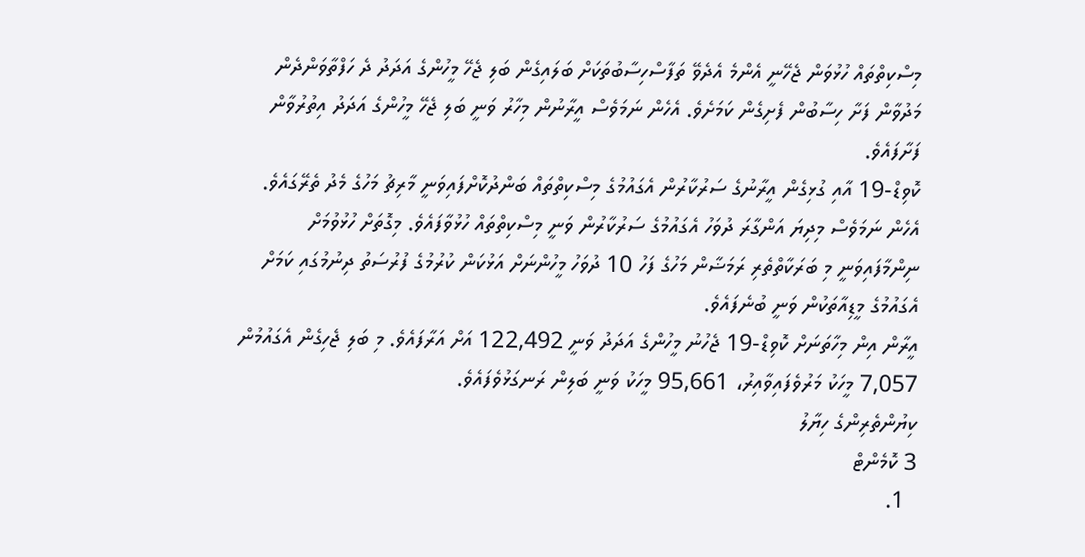މިސްކިތްތައް ހުޅުވަން ޖެހޭނީ އެންމެ އެދެވޭ ތަފާސްހިސާބުތަކަށް ބަލައިގެން ބަލި ޖެހޭ މީހުންގެ އަދަދު ދެ ހަފްތާވަންދެން މަދުވާން ފަށާ ހިސާބުން ފެށިގެން ކަމަށެވެ. އެހެން ނަމަވެސް އީރާނުން މިހާރު ވަނީ ބަލި ޖެހޭ މީހުންގެ އަދަދު އިތުރުވާން ފަށާފައެވެ.
ކޮވިޑް-19 އާއި ގުޅިގެން އީރާނުގެ ސަރުކާރުން އެގައުމުގެ މިސްކިތްތައް ބަންދުކޮށްފައިވަނީ މާރިޗު މަހުގެ މެދު ތެރޭގައެވެ. އެހެން ނަމަވެސް މިދިޔަ އަންގާރަ ދުވަހު އެގައުމުގެ ސަރުކާރުން ވަނީ މިސްކިތްތައް ހުޅުވާފައެވެ. މިގޮތަށް ހުޅުވުމަށް ނިންމާފައިވަނީ މި ބަރަކާތްތެރި ރަމަޟާން މަހުގެ ފަހު 10 ދުވަހު މީހުންނަށް އަޅުކަން ކުރުމުގެ ފުރުސަތު ދިނުމުގައި ކަމަށް އެގައުމުގެ މީޑިއާތަކުން ވަނީ ބުނެފައެވެ.
އީރާން އިން މިހާތަނަށް ކޮވިޑް-19 ޖެހުނު މީހުންގެ އަދަދު ވަނީ 122,492 އަށް އަރާފައެވެ. މި ބަލި ޖެހިގެން އެގައުމުން 7,057 މީހަކު މަރުވެފައިވާއިރު، 95,661 މީހަކު ވަނީ ބަލިން ރަނގަޅުވެފައެވެ.
ކިޔުންތެރިންގެ ހިޔާލު
3 ކޮމެންޓް
  1.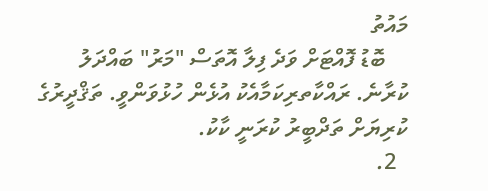މައުތު
    ބޮޑު ފޮއްޓަށް ވަދެ ފިލާ އޮތަސް "މަރު" ބައްދަލު ކުރާނެ. ރައްކާތރިކަމާއެކު އުޅެން ހުޅުވަންވީ. ތަޤްދީރުގެ ކުރިޔަށް ތަދްބީރު ކުރަނީ ކާކު.
  2.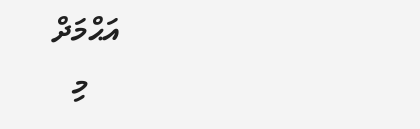އަޙްމަދް
    މި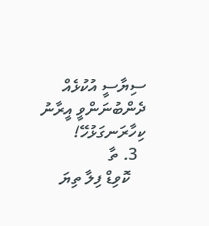ސިޔާސީ އުކުޅެއް ދެންބުނަންވީ އީރާނު ކިހާރަނގަޅުހޭ!
  3. ތާ
    ކޮވިޑް ފިލާ ތިޔަ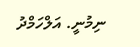ނިމުނީ. އަލްހަމްދު